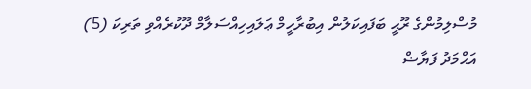މުސްލިމުންގެ ރޫޙީ ބަފައިކަލުން އިބުރާހީމް ޢަލައިހިއްސަލާމް ދޫކުރެއްވި ތަރިކަ (5)
އަޙްމަދު ފަޔާޟް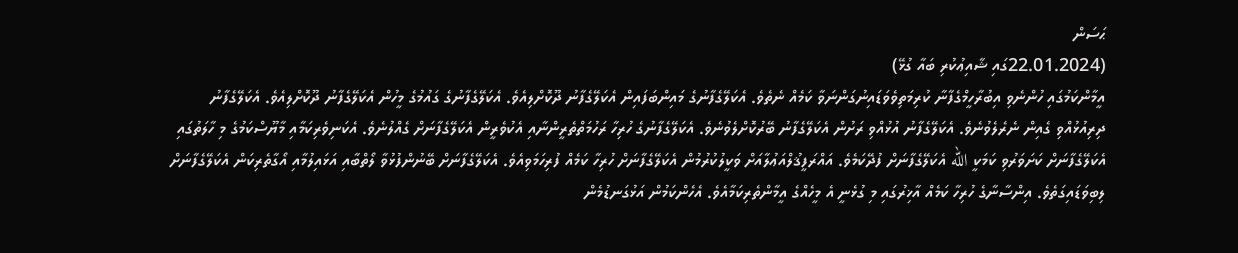ޙަސަން
(22.01.2024ގައި ޝާއިޢުކުރި ބައާ ގުޅޭ)
އީމާންކަމުގައި ހުންނެވި އިބުރާހީމްގެފާނާ ކުރިމަތިވެވަޑައިނުގަންނަވާ ކަމެއް ނެތެވެ. އެކަލޭގެފާނުގެ މައިންބަފައިން އެކަލޭގެފާނު ދޫކޮށްލިއެވެ. އެކަލޭގެފާނުގެ ގައުމުގެ މީހުން އެކަލޭގެފާނު ދޫކޮށްލިއެވެ. އެކަލޭގެފާނު ދިރިއުޅުއްވި ގެއިން ނެރެލެވުނެވެ. އެކަލޭގެފާނު އުޅުއްވި ރަށުން އެކަލޭގެފާނު ބޭރުކޮށްލެވުނެވެ. އެކަލޭގެފާނުގެ ހުރިހާ ރަހުމަތްތެރީންނާއި އެކުވެރީން އެކަލޭގެފާނަށް ގެއްލުނެވެ. އެކަނިވެރިކަމާއި މާޔޫސްކަމުގެ މި ހާލަތުގައި އެކަލޭގެފާނަށް ކަށަވަރުވި ކަމަކީ الله އެކަލޭގެފާނަށް ފުދޭކަމެވެ. އައްރަފީޤުލްއަޢުލާއަށް ވަކީލުކުރުމުން އެކަލޭގެފާނަށް ހުރިހާ ކަމެއް ފުރިހަމަވިއެވެ. އެކަލޭގެފާނަށް ބޭނުންފުޅުވާ ލޯތްބާއި އަޅައިލުމާއި އޯގާތެރިކަން އެކަލޭގެފާނަށް ލިބިވަޑައިގަތެވެ. އިންސާނާގެ ހުރިހާ ކަމެއް އާޚިރުގައި މި ގުޅެނީ އެ މީހެއްގެ އީމާންތެރިކަމާއެވެ. އެހެންކަމުން އަޅުގަނޑުމެން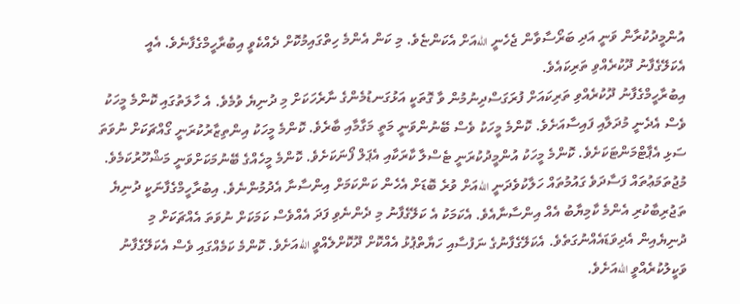އުންމީދުކުރާން ވަނީ އަދި ބަރޯސާވާން ޖެހެނީ اللهއަށް އެކަންޏެވެ. މި ކަން އެންމެ ހިތްގައިމުކޮށް ދެއްކެވީ އިބުރާހީމްގެފާނެވެ. އެއީ އެކަލޭގެފާނު ދޫކުރެއްވި ތަރިކައެވެ.
އިބުރާހީމްގެފާނު ދޫކުރެއްވި ތަރިކައަށް ފުރަގަސްދިނުމުން ވާ ގޮތަކީ އަޅުގަނޑުމެންގެ ނާރެހަކަށް މި ދުނިޔެ ވުމެވެ. އެ ހާލަތުގައި ކޮންމެ މީހަކު ވެސް އެދެނީ މުދަލާއި ފައިސާއަށެވެ. ކޮންމެ މީހަކު ވެސް ބޭނުންވަނީ މަތީ މަގާމާއި ބާރެވެ. ކޮންމެ މީހަކު އިންތިޒާރުކުރަނީ ގޯއްޗަކަށް ނުވަތަ ސަޅި އެޕާޓްމަންޓަކަށެވެ. ކޮންމެ މީހަކު އުންމީދުކުރަނީ ޓެސްލާ ކާރަކާއި އެޕަލް ފޯނަކަށެވެ. ކޮންމެ މީހެއްގެ ބޭނުމަކަށްވަނީ މަޝްހޫރުކަމެވެ. މުޖުތަމަޢުތައް ފަސާދަވެ ގައުމުތައް ހަލާކުވެދަނީ اللهއަށް ވުރެ ބޮޑަށް އެހެން ކަންކަމަށް އިންސާނާ އެދުމުންނެވެ. އިބުރާހީމްގެފާނަކީ ދުނިޔެ ތަޖުރިބާކުރި އެންމެ ކާމިޔާބު އެއް އިންސާނާއެވެ. އެކަމަކު އެ ކަލޭގެފާނު މި ދެންނެވި ފަދަ އެއްވެސް ކަމަކަށް ނުވަތަ އެއްޗަކަށް މި ދުނިޔެއިން އެދިވަޑައެއްނުގަތެވެ. އެކަލޭގެފާނުގެ ނަފުސާއި ހަޔާތްޕުޅު އެއްކޮށް ދޫކޮށްލެއްވީ اللهއަށެވެ. ކޮންމެ ކަމެއްގައި ވެސް އެކަލޭގެފާނު ވަކީލުކުރެއްވީ اللهއަށެވެ.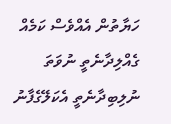ހަޔާތުން އެއްވެސް ކަމެއް ގެއްލިދާނެތީ ނުވަތަ ނުލިބިދާނެތީ އެކަލޭގެފާނު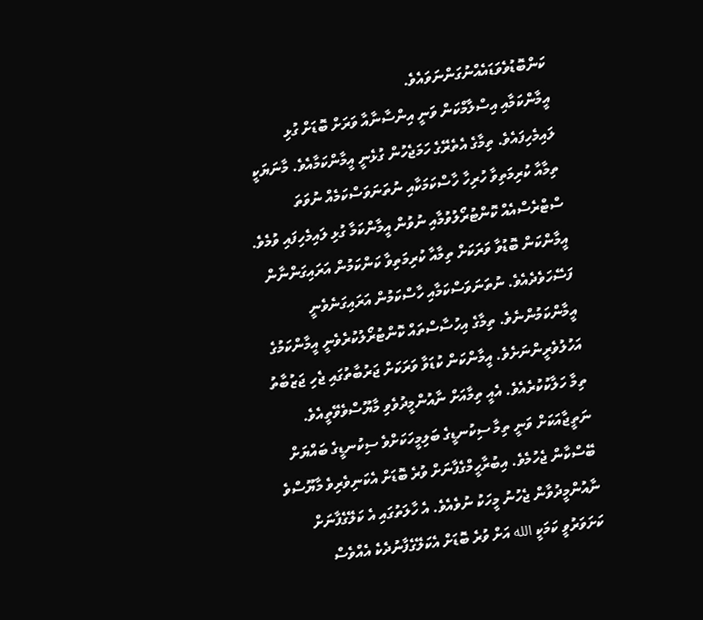ކަންބޮޑުވެވަޑައެއްނުގަންނަވައެވެ.
އީމާންކަމާއި އިސްލާމްކަން ވަނީ އިންސާނާއާ ވަރަށް ބޮޑަށް ގުޅި ލައިމެހިފައެވެ. ތިމާގެ އެތެރޭގެ ހަމަޖެހުން ގުޅެނީ އީމާންކަމާއެވެ. މާނަޔަކީ ތިމާއާ ކުރިމަތިވާ ހުރިހާ ހާސްކަމަކާއި ނުތަނަވަސްކަމެއް ނުވަތަ ސްޓްރެސްއެއް ކޮންޓުރޯލުވުމާއި ނުވުން އީމާންކަމާ ގުޅި ލައިމެހިފައި ވުމެވެ. އީމާންކަން ބޮޑުވާ ވަރަކަށް ތިމާއާ ކުރިމަތިވާ ކަންކަމުން އަރައިގަންނާން ފަސޭހަވެދެއެވެ. ނުތަނަވަސްކަމާއި ހާސްކަމުން އަރައިގަނެވެނީ އީމާންކަމުންނެވެ. ތިމާގެ އިހުސާސްތައް ކޮންޓުރޯލުކުރެވެނީ އީމާންކަމުގެ އަހުލުވެރީންނަށެވެ. އީމާންކަން ކުޑަވާ ވަރަކަށް ޖަރުބާތުގައި ޖެހި ޖަޒުބާތު ތިމާ ހަލާކުކުރެއެވެ. އެއީ ތިމާއަށް ނާއުންމީދުވެވި މާޔޫސްވެވޭތީއެވެ. ނަތީޖާއަކަށް ވަނީ ތިމާ ސިކުނޑީގެ ބަލިމީހަކަށްވެ ސިކުނޑީގެ ބައްޔަށް ބޭސްކާން ޖެހުމެވެ. އިބުރާހީމްގެފާނަށް ވުރެ ބޮޑަށް އެކަނިވެރިވެ މާޔޫސްވެ ނާއުންމީދުވާން ޖެހުނު މީހަކު ނުވެއެވެ. އެ ހާލަތުގައި އެ ކަލޭގެފާނަށް ކަށަވަރުވީ ކަމަކީ الله އަށް ވުރެ ބޮޑަށް އެކަލޭގެފާނުދެކެ އެއްވެސް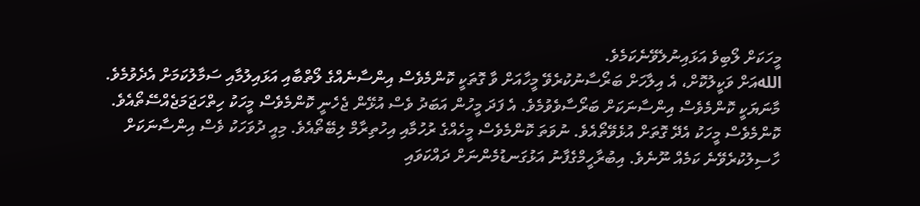މީހަކަށް ލޯބިވެ އަޅައިނުލެވޭނެކަމެވެ.
اللهއަށް ވަކީލުކޮށް، އެ އިލާހަށް ބަރޯސާނުކުރެވޭ މީހާއަށް ވާ ގޮތަކީ ކޮންމެވެސް އިންސާނެއްގެ ލޯތްބާއި އަޅައިލުމާއި ސަމާލުކަމަށް އެދެވުމެވެ. މާނަޔަކީ ކޮންމެވެސް އިންސާނަކަށް ބަރޯސާވެވުމެވެ. އެ ފަދަ މީހުން އަބަދު ވެސް އުޅޭން ޖެހެނީ ކޮންމެވެސް މީހަކު ހިތްހަޖަމަޖެއްސޭތޯއެވެ. ކޮންމެވެސް މީހަކު އެދޭ ގޮތަށް އުޅެވޭތޯއެވެ. ނުވަތަ ކޮންމެވެސް މީހެއްގެ ރުހުމާއި އިހުތިރާމް ލިބޭތޯއެވެ. މިއީ ދުވަހަކު ވެސް އިންސާނަކަށް ހާސިލުކުރެވޭނެ ކަމެއް ނޫނެވެ. އިބުރާހީމްގެފާނު އަޅުގަނޑުމެންނަށް ދައްކަވައި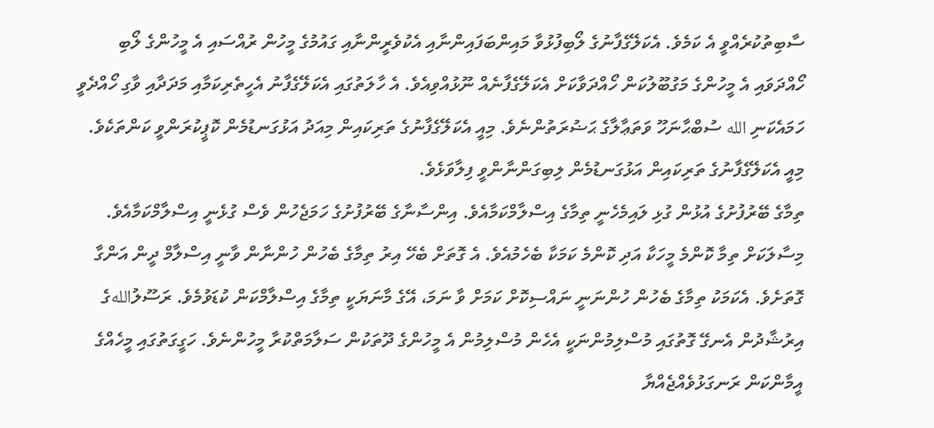ސާބިތުކުރެއްވީ އެ ކަމެވެ. އެކަލޭގެފާނުގެ ލޯބިފުޅުވާ މައިންބަފައިންނާއި އެކުވެރީންނާއި ގައުމުގެ މީހުން ރުއްސައި އެ މީހުންގެ ލޯބި ހޯއްދަވައި އެ މީހުންގެ މަގުބޫލުކަން ހޯއްދަވާކަށް އެކަލޭގެފާނެއް ނޫޅުއްވިއެވެ. އެ ހާލަތުގައި އެކަލޭގެފާނު އެހީތެރިކަމާއި މަދަދާއި ވާގި ހޯއްދެވީ ހަމައެކަނި الله ސުބްޙާނަހޫ ވަތަޢާލާގެ ޙަޟުރަތުންނެވެ. މިއީ އެކަލޭގެފާނުގެ ތަރިކައިން މިއަދު އަޅުގަނޑުމެން ކޮޕީކުރަންވީ ކަންތަކެވެ. މިއީ އެކަލޭގެފާނުގެ ތަރިކައިން އަޅުގަނޑުމެން ލިބިގަންނާންވީ ފިލާވަޅެވެ.
ތިމާގެ ބޭރުފުށުގެ އުޅުން ގުޅި ލައިމެހެނީ ތިމާގެ އިސްލާމްކަމާއެވެ. އިންސާނާގެ ބޭރުފުށުގެ ހަމަޖެހުން ވެސް ގުޅެނީ އިސްލާމްކަމާއެވެ. މިސާލަކަށް ތިމާ ކޮންމެ މީހަކާ އަދި ކޮންމެ ކަމަކާ ބެހެމުއެވެ. އެ ގޮތަށް ބެހޭ އިރު ތިމާގެ ބެހުން ހުންނާން ވާނީ އިސްލާމް ދީން އަންގާ ގޮތަށެވެ. އެކަމަކު ތިމާގެ ބެހުން ހުންނަނީ ނައްސިކޮށް ކަމަށް ވާ ނަމަ، އޭގެ މާނަޔަކީ ތިމާގެ އިސްލާމްކަން ކުޑަވުމެވެ. ރަސޫލުاللهގެ އިރުޝާދުން އެނގޭ ގޮތުގައި މުސްލިމުންނަކީ އެހެން މުސްލިމުން އެ މީހުންގެ ދޫތަކުން ސަލާމަތްކުރާ މީހުންނެވެ. ހަގީގަތުގައި މީހެއްގެ އީމާންކަން ރަނގަޅުވެއްޖެއްޔާ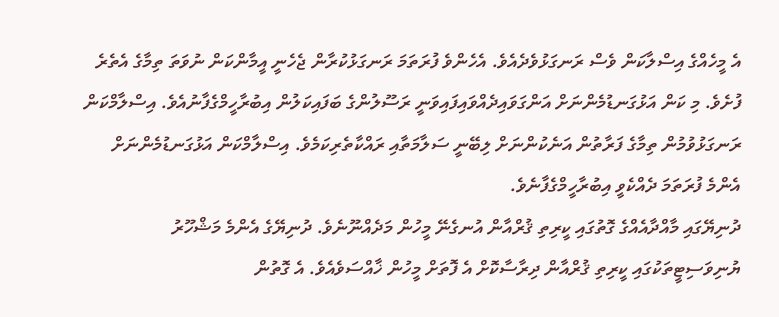އެ މީހެއްގެ އިސްލާކަން ވެސް ރަނގަޅުވެދެއެވެ. އެހެންވެ ފުރަތަމަ ރަނގަޅުކުރާން ޖެހެނީ އީމާންކަން ނުވަތަ ތިމާގެ އެތެރެ ފުށެވެ. މި ކަން އަޅުގަނޑުމެންނަށް އަންގަވައިދެއްވައިފައިވަނީ ރަސޫލުންގެ ބަފައިކަލުން އިބުރާހީމްގެފާނުއެވެ. އިސްލާމްކަން ރަނގަޅުވުމުން ތިމާގެ ފަރާތުން އަނެކުންނަށް ލިބޭނީ ސަލާމަތާއި ރައްކާތެރިކަމެވެ. އިސްލާމްކަން އަޅުގަނޑުމެންނަށް އެންމެ ފުރަތަމަ ދެއްކެވީ އިބުރާހީމްގެފާނެވެ.
ދުނިޔޭގައި މާއްދާއެއްގެ ގޮތުގައި ކީރިތި ޤުރްއާން އުނގެނޭ މީހުން މަދެއްނޫނެވެ. ދުނިޔޭގެ އެންމެ މަޝްހޫރު ޔުނިވަސިޓީތަކުގައި ކީރިތި ޤުރްއާން ދިރާސާކޮށް އެ ފޮތަށް މީހުން ޚާއްސަވެއެވެ. އެ ގޮތުން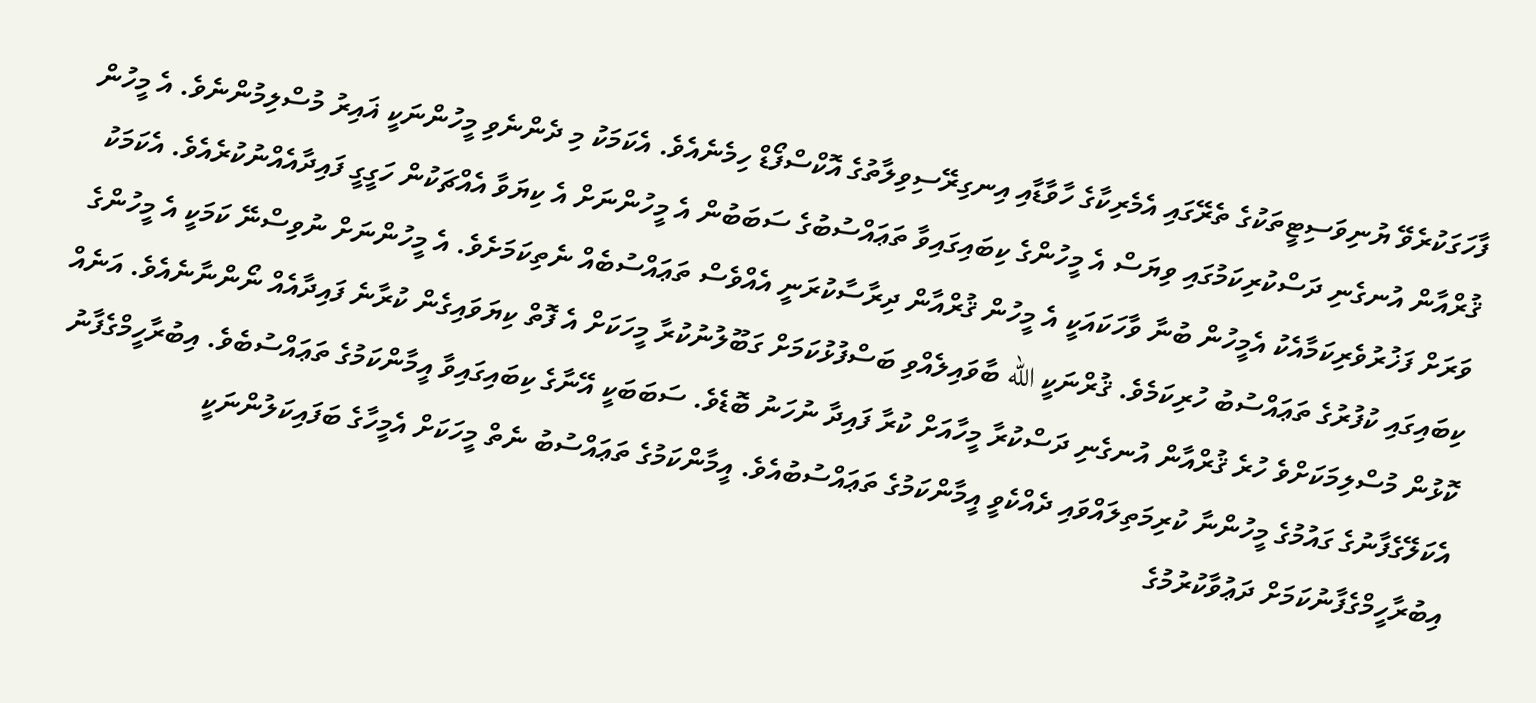ފާހަގަކުރެވޭ ޔުނިވަސިޓީތަކުގެ ތެރޭގައި އެމެރިކާގެ ހާވާޑާއި އިނގިރޭސިވިލާތުގެ އޮކްސްފޯޑް ހިމެނެއެވެ. އެކަމަކު މި ދެންނެވި މީހުންނަކީ ޣައިރު މުސްލިމުންނެވެ. އެ މީހުން ޤުރްއާން އުނގެނި ދަސްކުރިކަމުގައި ވިޔަސް އެ މީހުންގެ ކިބައިގައިވާ ތަޢައްސުބުގެ ސަބަބުން އެ މީހުންނަށް އެ ކިޔަވާ އެއްޗަކުން ހަގީގީ ފައިދާއެއްނުކުރެއެވެ. އެކަމަކު ވަރަށް ފަޚުރުވެރިކަމާއެކު އެމީހުން ބުނާ ވާހަކައަކީ އެ މީހުން ޤުރްއާން ދިރާސާކުރަނީ އެއްވެސް ތަޢައްސުބެއް ނެތިކަމަށެވެ. އެ މީހުންނަށް ނުވިސްނޭ ކަމަކީ އެ މީހުންގެ ކިބައިގައި ކުފުރުގެ ތަޢައްސުބު ހުރިކަމެވެ. ޤުރްނަކީ الله ބާވައިލެއްވި ބަސްފުޅުކަމަށް ގަބޫލުނުކުރާ މީހަކަށް އެ ފޮތް ކިޔަވައިގެން ކުރާނެ ފައިދާއެއް ނޯންނާނެއެވެ. އަނެއް ކޮޅުން މުސްލިމަކަށްވެ ހުރެ ޤުރްއާން އުނގެނި ދަސްކުރާ މީހާއަށް ކުރާ ފައިދާ ނުހަނު ބޮޑެވެ. ސަބަބަކީ އޭނާގެ ކިބައިގައިވާ އީމާންކަމުގެ ތަޢައްސުބެވެ. އިބުރާހީމްގެފާނު އެކަލޭގެފާނުގެ ގައުމުގެ މީހުންނާ ކުރިމަތިލައްވައި ދެއްކެވީ އީމާންކަމުގެ ތަޢައްސުބުއެވެ. އީމާންކަމުގެ ތަޢައްސުބު ނެތް މީހަކަށް އެމީހާގެ ބަފައިކަލުންނަކީ އިބުރާހީމްގެފާނުކަމަށް ދަޢުވާކުރުމުގެ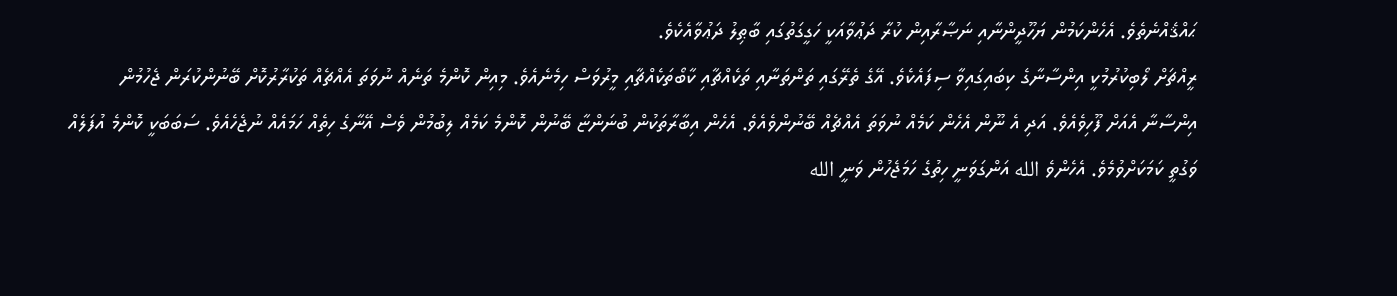ޙައްޤެއްނެތެވެ. އެހެންކަމުން ޔަހޫދީންނާއި ނަޞާރާއިން ކުރާ ދަޢުވާއަކީ ހަގީގަތުގައި ބާޠިލު ދަޢުވާއެކެވެ.
ރީއްޗަށް ލޯބިކުރުމުކީ އިންސާނާގެ ކިބައިގައިވާ ސިފައެކެވެ. އޭގެ ތެރޭގައި ތަންތަނާއި ތަކެއްޗާއި ކާބޯތަކެއްޗާއި މީރުވަސް ހިމެނެއެވެ. މިއިން ކޮންމެ ތަނެއް ނުވަތަ އެއްޗެއް ތަކުރާރުކޮށް ބޭނުންކުރަން ޖެހުމުން އިންސާނާ އެއަށް ފޫހިވެއެވެ. އަދި އެ ނޫން އެހެން ކަމެއް ނުވަތަ އެއްޗެއް ބޭނުންވެއެވެ. އެހެން އިބާރާތަކުން ބުނަންޏާ ބޭނުން ކޮންމެ ކަމެއް ލިބުމުން ވެސް އޭނާގެ ހިތެއް ހަމައެއް ނުޖެހެއެވެ. ސަބަބަކީ ކޮންމެ އުފަލެއް ވަގުތީ ކަމަކަށްވުމެވެ. އެހެންވެ الله އަންގަވަނީ ހިތުގެ ހަމަޖެހުން ވަނީ الله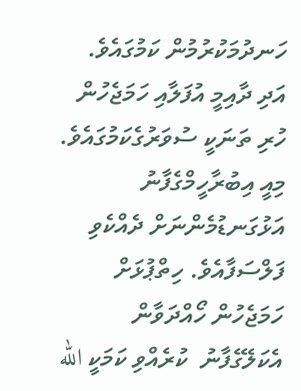ހަނދުމަކުރުމުން ކަމުގައެވެ. އަދި ދާއިމީ އުފަލާއި ހަމަޖެހުން ހުރި ތަނަކީ ސުވަރުގެކަމުގައެވެ. މިއީ އިބުރާހީމްގެފާނު އަޅުގަނޑުމެންނަށް ދެއްކެވި ފަލްސަފާއެވެ. ހިތްޕުޅަށް ހަމަޖެހުން ހޯއްދަވާން އެކަލޭގެފާނު  ކުރެއްވި ކަމަކީ الله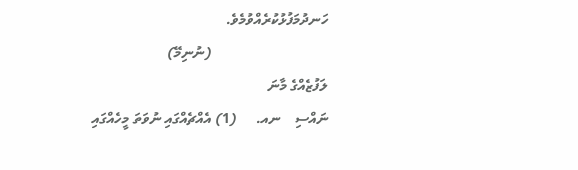ހަނދުމަފުޅުކުރެއްވުމެވެ.
                                (ނުނިމޭ)
ލަފުޒެއްގެ މާނަ
ނައްސި    ނއ.     (1) އެއްޗެއްގައި ނުވަތަ މީހެއްގައި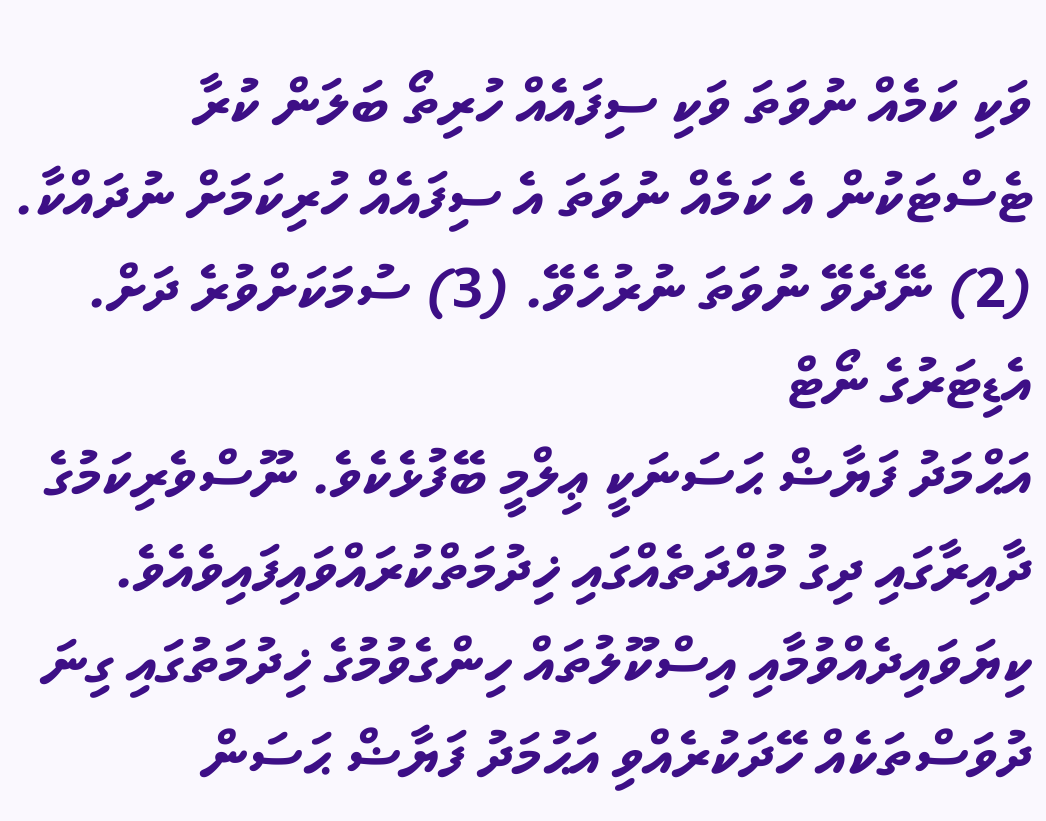ވަކި ކަމެއް ނުވަތަ ވަކި ސިފައެއް ހުރިތޯ ބަލަން ކުރާ ޓެސްޓަކުން އެ ކަމެއް ނުވަތަ އެ ސިފައެއް ހުރިކަމަށް ނުދައްކާ. (2) ނޭދެވޭ ނުވަތަ ނުރުހެވޭ. (3) ސުމަކަށްވުރެ ދަށް.
އެޑިޓަރުގެ ނޯޓް
އަޙްމަދު ފަޔާޟް ޙަސަނަކީ ޢިލްމީ ބޭފުޅެކެވެ. ނޫސްވެރިކަމުގެ ދާއިރާގައި ދިގު މުއްދަތެއްގައި ޚިދުމަތްކުރައްވައިފައިވެއެވެ. ކިޔަވައިދެއްވުމާއި އިސްކޫލުތައް ހިންގެވުމުގެ ޚިދުމަތުގައި ގިނަ ދުވަސްތަކެއް ހޭދަކުރެއްވި އަޙުމަދު ފަޔާޟް ޙަސަން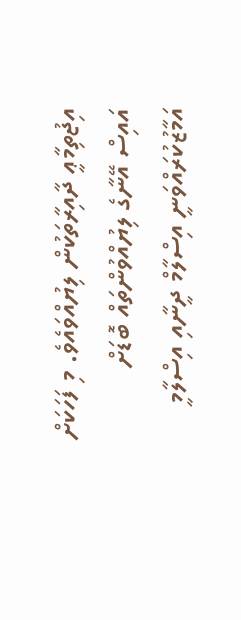އިޖުތިމާޢީ ދާއިރާތަކުން ލިޔުއްވައެވެ. މި ފަހަކަށް އައިސް އޭނާގެ ލިޔުއްވުންތައް ބޮޑަށް އަމާޒުކުރައްވަނީ އިސްލާމް ދީނާއި އިސްލާމީ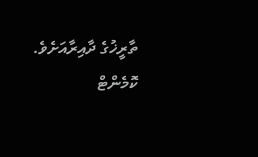ތާރީޚުގެ ދާއިރާއަށެވެ.
ކޮމެންޓް